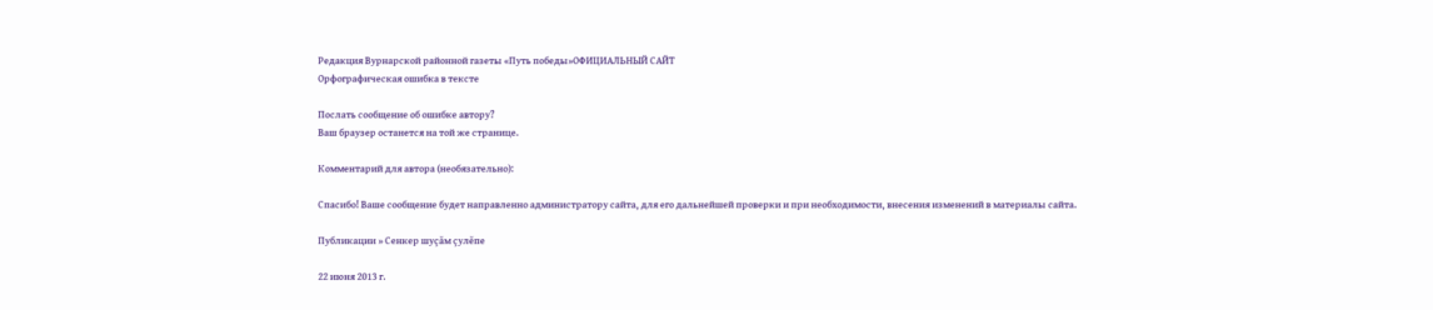Редакция Вурнарской районной газеты «Путь победы»ОФИЦИАЛЬНЫЙ САЙТ
Орфографическая ошибка в тексте

Послать сообщение об ошибке автору?
Ваш браузер останется на той же странице.

Комментарий для автора (необязательно):

Спасибо! Ваше сообщение будет направленно администратору сайта, для его дальнейшей проверки и при необходимости, внесения изменений в материалы сайта.

Публикации » Сенкер шуçăм çулĕпе

22 июня 2013 г.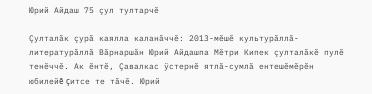Юрий Айдаш 75 çул тултарчĕ

Çулталăк çурă каялла каланăччĕ: 2013-мĕшĕ культурăллă-литературăллă Вăрнаршăн Юрий Айдашпа Мĕтри Кипек çулталăкĕ пулĕ тенĕччĕ. Ак ĕнтĕ, Çавалкас ÿстернĕ ятлă-сумлă ентешĕмĕрĕн юбилейĕ çитсе те тăчĕ. Юрий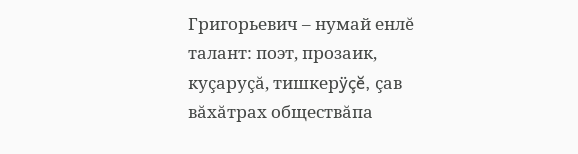Григорьевич – нумай енлĕ талант: поэт, прозаик, куçаруçă, тишкерÿçĕ, çав вăхăтрах обществăпа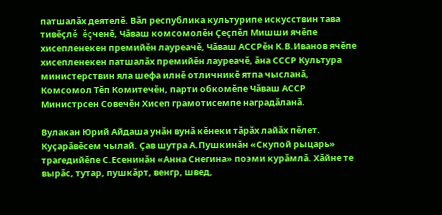патшалăх деятелĕ. Вăл республика культурипе искусствин тава тивĕçлĕ ĕçченĕ, Чăваш комсомолĕн Çеçпĕл Мишши ячĕпе хисепленекен премийĕн лауреачĕ, Чăваш АССРĕн К.В.Иванов ячĕпе хисепленекен патшалăх премийĕн лауреачĕ, ăна СССР Культура министерствин яла шефа илнĕ отличникĕ ятпа чысланă, Комсомол Тĕп Комитечĕн, парти обкомĕпе Чăваш АССР Министрсен Совечĕн Хисеп грамотисемпе наградăланă.

Вулакан Юрий Айдаша унăн вунă кĕнеки тăрăх лайăх пĕлет. Куçарăвĕсем чылай. Çав шутра А.Пушкинăн «Скупой рыцарь» трагедийĕпе С.Есенинăн «Анна Снегина» поэми курăмлă. Хăйне те вырăс, тутар, пушкăрт, венгр, швед,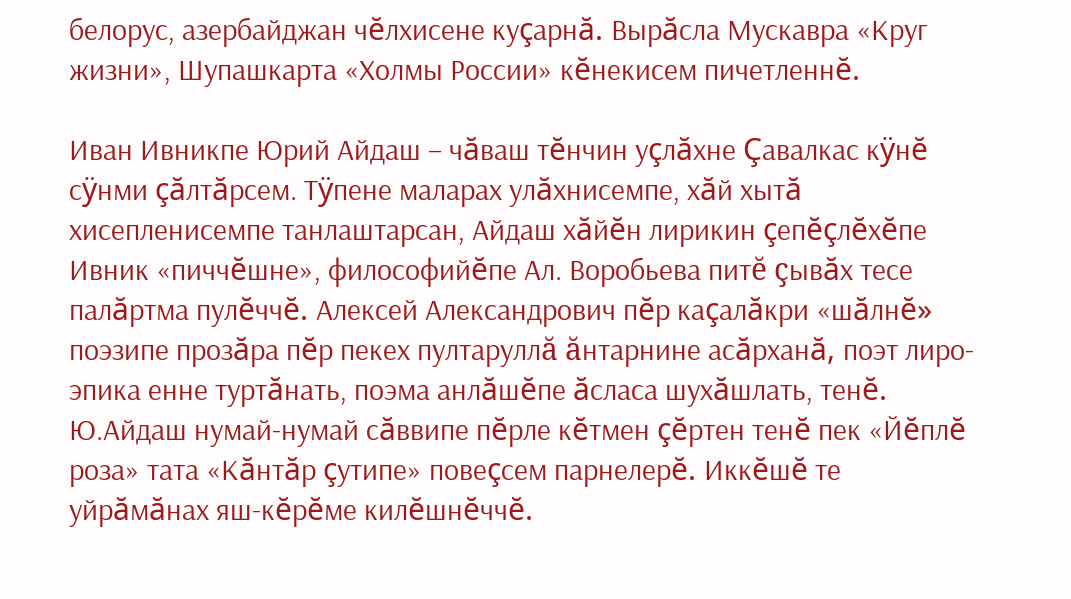белорус, азербайджан чĕлхисене куçарнă. Вырăсла Мускавра «Круг жизни», Шупашкарта «Холмы России» кĕнекисем пичетленнĕ.

Иван Ивникпе Юрий Айдаш – чăваш тĕнчин уçлăхне Çавалкас кÿнĕ сÿнми çăлтăрсем. Тÿпене маларах улăхнисемпе, хăй хытă хисепленисемпе танлаштарсан, Айдаш хăйĕн лирикин çепĕçлĕхĕпе Ивник «пиччĕшне», философийĕпе Ал. Воробьева питĕ çывăх тесе палăртма пулĕччĕ. Алексей Александрович пĕр каçалăкри «шăлнĕ» поэзипе прозăра пĕр пекех пултаруллă ăнтарнине асăрханă, поэт лиро-эпика енне туртăнать, поэма анлăшĕпе ăсласа шухăшлать, тенĕ. Ю.Айдаш нумай-нумай сăввипе пĕрле кĕтмен çĕртен тенĕ пек «Йĕплĕ роза» тата «Кăнтăр çутипе» повеçсем парнелерĕ. Иккĕшĕ те уйрăмăнах яш-кĕрĕме килĕшнĕччĕ.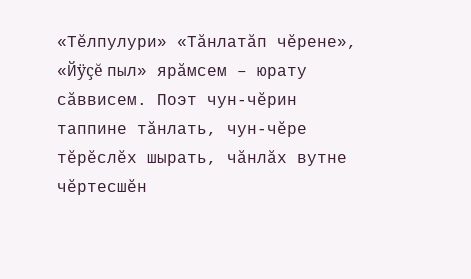«Тĕлпулури» «Тăнлатăп чĕрене», «Йÿçĕ пыл» ярăмсем – юрату сăввисем. Поэт чун-чĕрин таппине тăнлать, чун-чĕре тĕрĕслĕх шырать, чăнлăх вутне чĕртесшĕн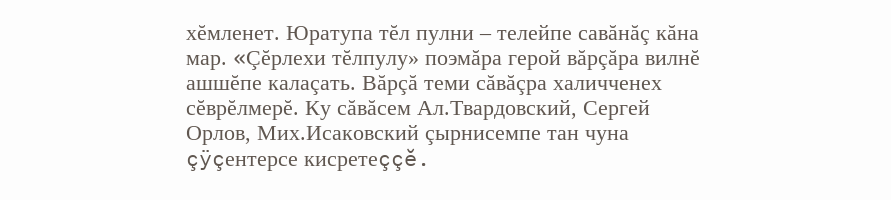хĕмленет. Юратупа тĕл пулни – телейпе савăнăç кăна мар. «Çĕрлехи тĕлпулу» поэмăра герой вăрçăра вилнĕ ашшĕпе калаçать. Вăрçă теми сăвăçра халичченех сĕврĕлмерĕ. Ку сăвăсем Ал.Твардовский, Сергей Орлов, Мих.Исаковский çырнисемпе тан чуна çÿçентерсе кисретеççĕ.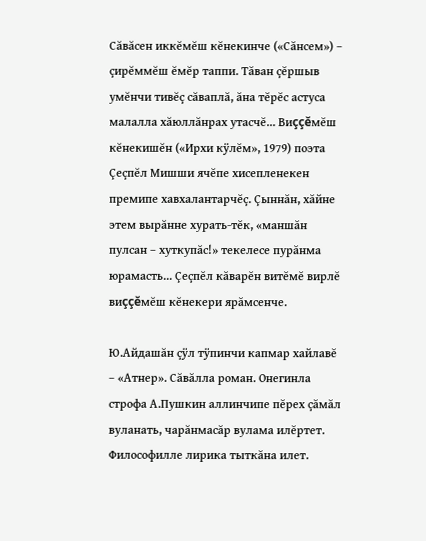Сăвăсен иккĕмĕш кĕнекинче («Сăнсем») – çирĕммĕш ĕмĕр таппи. Тăван çĕршыв умĕнчи тивĕç сăваплă, ăна тĕрĕс астуса малалла хăюллăнрах утасчĕ... Виççĕмĕш кĕнекишĕн («Ирхи кÿлĕм», 1979) поэта Çеçпĕл Мишши ячĕпе хисепленекен премипе хавхалантарчĕç. Çыннăн, хăйне этем вырăнне хурать-тĕк, «маншăн пулсан – хуткупăс!» текелесе пурăнма юрамасть... Çеçпĕл кăварĕн витĕмĕ вирлĕ виççĕмĕш кĕнекери ярăмсенче.

Ю.Айдашăн çÿл тÿпинчи капмар хайлавĕ – «Атнер». Сăвăлла роман. Онегинла строфа А.Пушкин аллинчипе пĕрех çăмăл вуланать, чарăнмасăр вулама илĕртет. Философилле лирика тыткăна илет.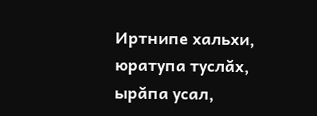Иртнипе хальхи, юратупа туслăх, ырăпа усал,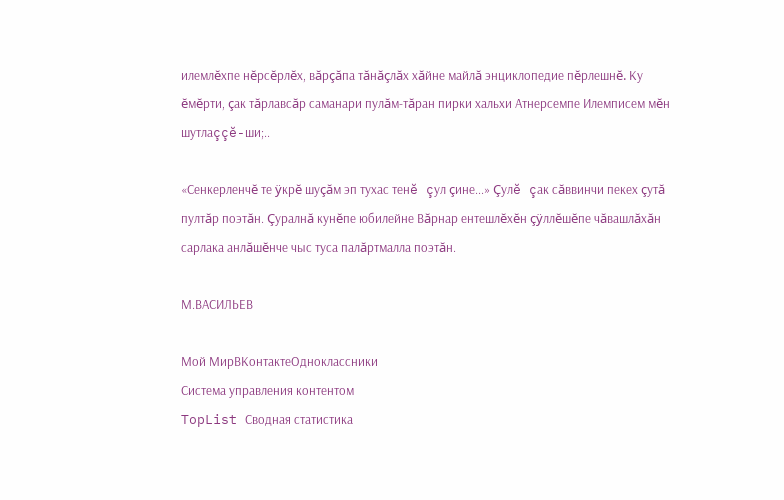илемлĕхпе нĕрсĕрлĕх, вăрçăпа тăнăçлăх хăйне майлă энциклопедие пĕрлешнĕ. Ку ĕмĕрти, çак тăрлавсăр саманари пулăм-тăран пирки хальхи Атнерсемпе Илемписем мĕн шутлаççĕ-ши;..

«Сенкерленчĕ те ÿкрĕ шуçăм эп тухас тенĕ çул çине...» Çулĕ çак сăввинчи пекех çутă пултăр поэтăн. Çуралнă кунĕпе юбилейне Вăрнар ентешлĕхĕн çÿллĕшĕпе чăвашлăхăн сарлака анлăшĕнче чыс туса палăртмалла поэтăн.

М.ВАСИЛЬЕВ

Мой МирВКонтактеОдноклассники
Система управления контентом
TopList Сводная статистика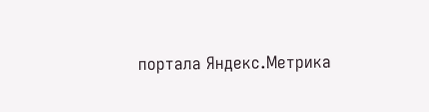портала Яндекс.Метрика